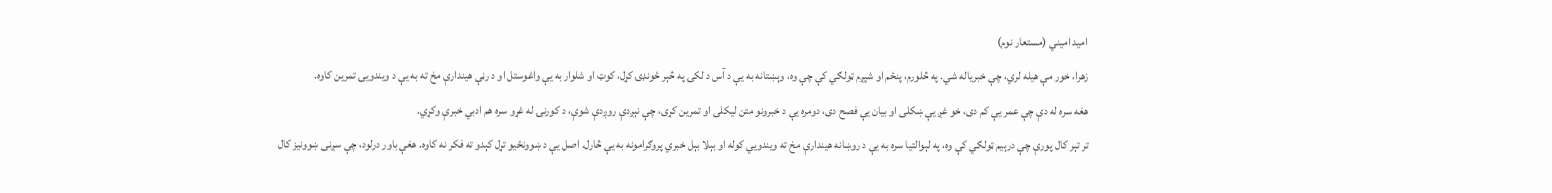امید امیني (مستعار نوم)
زهرا، خور مې هیله لري، چې خبریاله شي. په څلورم، پنځم او شپږم ټولګي کې چې وه، وېښتانه به یې د آس د لکۍ په څېر ځونډۍ کړل، کوټ او شلوار به یې واغوستل او د رڼې هیندارې مخ ته به یې د ویندويۍ تمرین کاوه.
هغه سره له دې چې عمر یې کم دی، خو غږ یې ښکلی او بیان یې فصح دی، دومره یې د خبرونو متن لیکلی او تمرین کړی، چې نېږدې روږدې شوې، د کورنۍ له غړو سره هم ادبي خبرې وکړي.
تر تېر کال پورې چې درېیم ټولګي کې وه، په لېوالتیا سره به یې د روښانه هیندارې مخ ته ویندويي کوله او بېلا بېل خبري پروګرامونه به یې څارل. اصل یې د ښوونځیو تړل کېدو ته فکر نه کاوه. هغې باور درلود، چې سږنی ښوونیز کال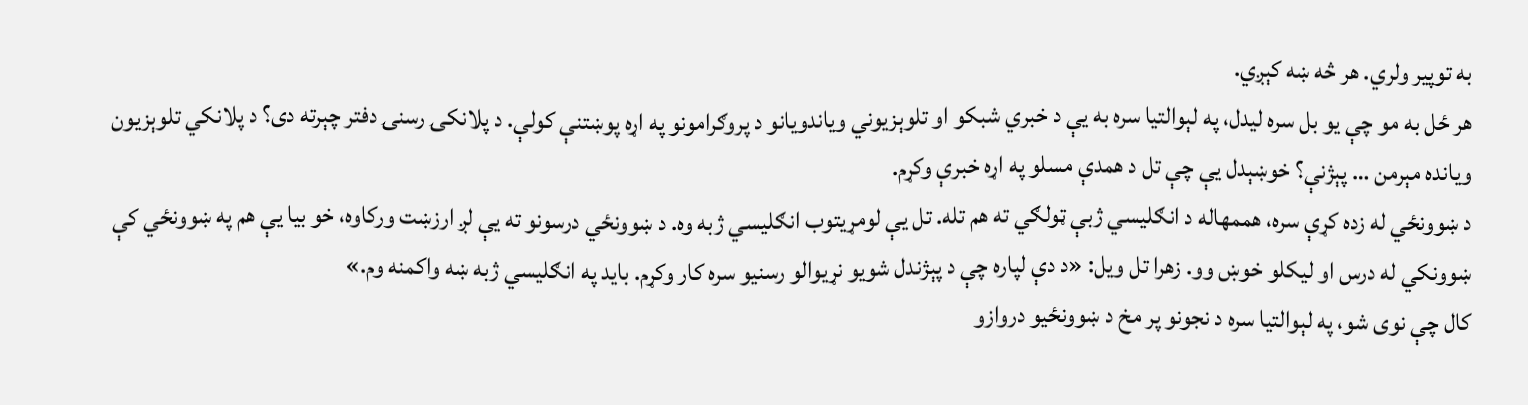به توپیر ولري. هر څه ښه کېږي.
هر ځل به مو چې یو بل سره لیدل، په لېوالتیا سره به یې د خبري شبکو او تلوېزیوني ویاندویانو د پروګرامونو په اړه پوښتنې کولې. د پلانکۍ رسنۍ دفتر چېرته دی؟ د پلانکي تلوېزیون ویانده مېرمن … پېژنې؟ خوښېدل یې چې تل د همدې مسلو په اړه خبرې وکړم.
د ښوونځي له زده کړې سره، هممهاله د انګلیسي ژبې ټولګي ته هم تله. تل یې لومړیتوب انګلیسي ژبه وه. د ښوونځي درسونو ته یې لږ ارزښت ورکاوه، خو بیا یې هم په ښوونځي کې ښوونکي له درس او لیکلو خوښ وو. زهرا تل ویل: «د دې لپاره چې د پېژندل شویو نړیوالو رسنیو سره کار وکړم. باید په انګلیسي ژبه ښه واکمنه وم.»
کال چې نوی شو، په لېوالتیا سره د نجونو پر مخ د ښوونځیو دروازو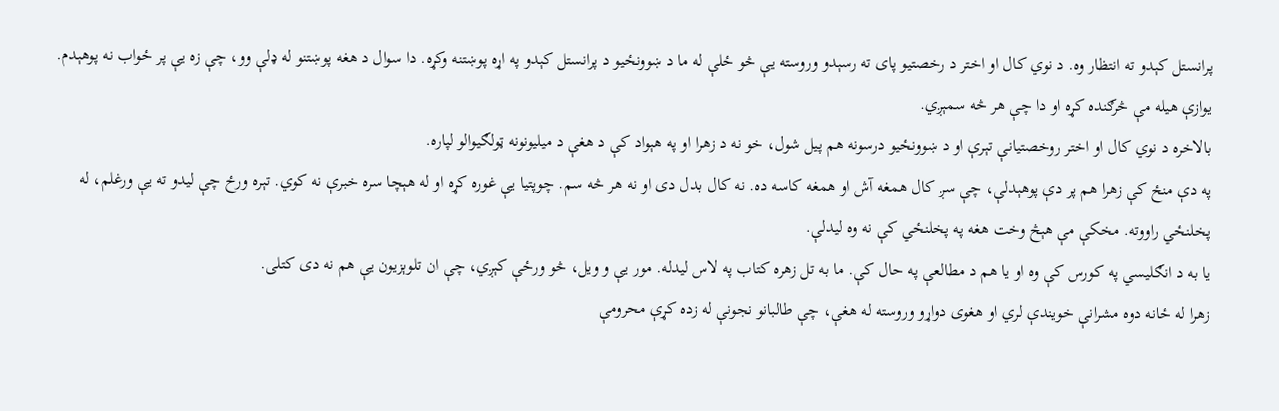پرانستل کېدو ته انتظار وه. د نوي کال او اختر د رخصتیو پای ته رسېدو وروسته یې څو ځلې له ما د ښوونځیو د پرانستل کېدو په اړه پوښتنه وکړه. دا سوال د هغه پوښتنو له ډلې وو، چې زه یې پر ځواب نه پوهېدم. یوازې هیله مې څرګنده کړه او دا چې هر څه سمېږي.
بالاخره د نوي کال او اختر روخصتیانې تېرې او د ښوونځیو درسونه هم پیل شول، خو نه د زهرا او په هېواد کې د هغې د میلیونونه ټولګیوالو لپاره.
په دې منځ کې زهرا هم پر دې پوهېدلې، چې سږ کال همغه آش او همغه کاسه ده. نه کال بدل دی او نه هر څه سم. چوپتیا یې غوره کړه او له هېچا سره خبرې نه کوي. تېره ورځ چې لیدو ته یې ورغلم، له پخلنځي راووته. مخکې مې هېڅ وخت هغه په پخلنځي کې نه وه لیدلې.
یا به د انګلیسي په کورس کې وه او یا هم د مطالعې په حال کې. ما به تل زهره کتاب په لاس لیدله. مور یې و ویل، څو ورځې کېږي، چې ان تلوېزیون یې هم نه دی کتلی.
زهرا له ځانه دوه مشرانې خویندې لري او هغوی دواړو وروسته له هغې، چې طالبانو نجونې له زده کړې محرومې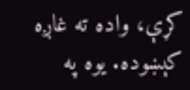کړې، واده ته غاږه کېښوده. یوه په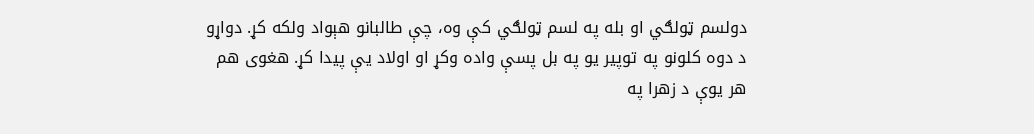دولسم ټولګي او بله په لسم ټولګي کې وه، چې طالبانو هېواد ولکه کړ. دواړو د دوه کلونو په توپیر یو په بل پسې واده وکړ او اولاد یې پیدا کړ. هغوی هم هر یوې د زهرا په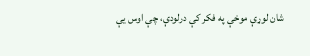شان لوړې موخې په فکر کې درلودې، چې اوس یې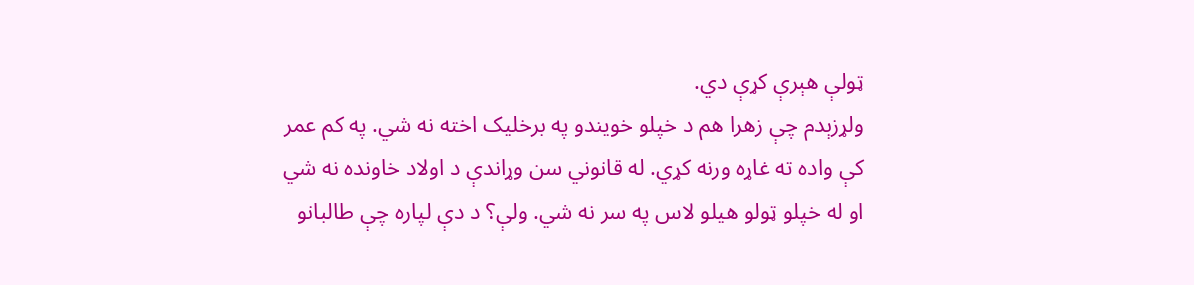ټولې هېرې کړې دي.
ولړزېدم چې زهرا هم د خپلو خویندو په برخلیک اخته نه شي. په کم عمر کې واده ته غاړه ورنه کړي. له قانوني سن وړاندې د اولاد خاونده نه شي او له خپلو ټولو هیلو لاس په سر نه شي. ولې؟ د دې لپاره چې طالبانو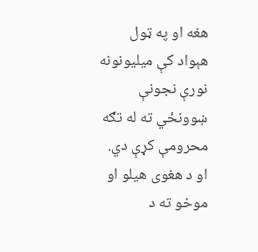هغه او په ټول هېواد کې میلیونونه نورې نجونې ښوونځي ته له تګه محرومې کړې دي. او د هغوی هیلو او موخو ته د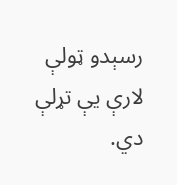رسېدو ټولې لارې یې تړلې دي.